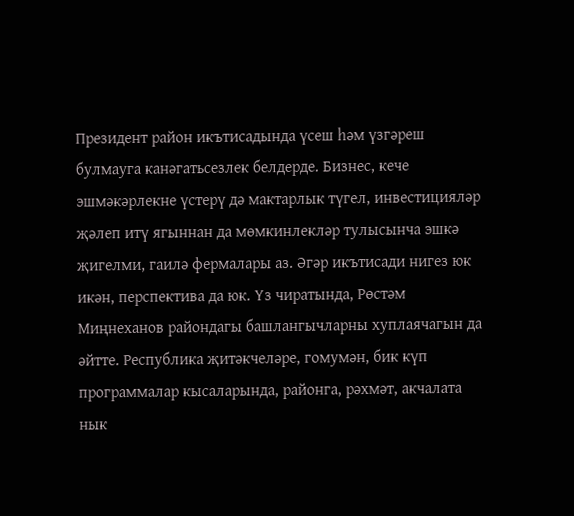Президент район икътисадында үсеш һәм үзгәреш булмауга канәгатьсезлек белдерде. Бизнес, кече эшмәкәрлекне үстерү дә мактарлык түгел, инвестицияләр җәлеп итү ягыннан да мөмкинлекләр тулысынча эшкә җигелми, гаилә фермалары аз. Әгәр икътисади нигез юк икән, перспектива да юк. Үз чиратында, Рөстәм Миңнеханов райондагы башлангычларны хуплаячагын да әйтте. Республика җитәкчеләре, гомумән, бик күп программалар кысаларында, районга, рәхмәт, акчалата нык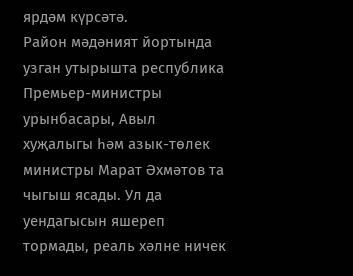ярдәм күрсәтә.
Район мәдәният йортында узган утырышта республика Премьер-министры урынбасары, Авыл хуҗалыгы һәм азык-төлек министры Марат Әхмәтов та чыгыш ясады. Ул да уендагысын яшереп тормады, реаль хәлне ничек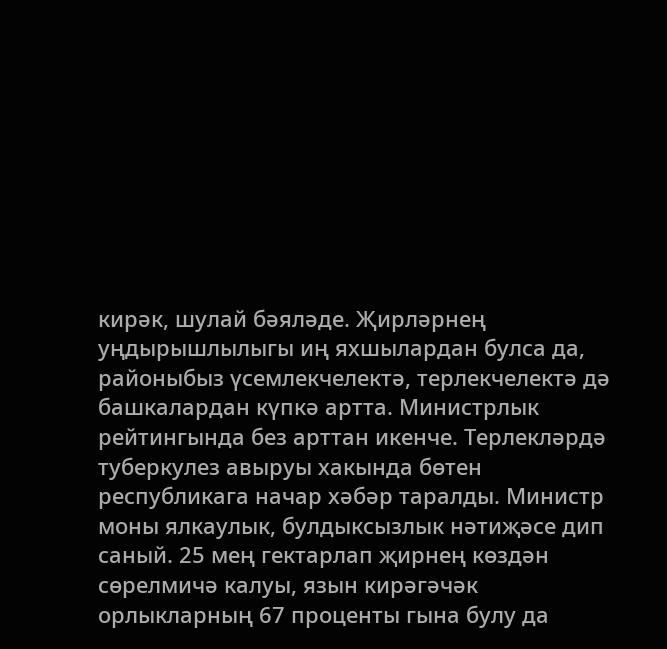кирәк, шулай бәяләде. Җирләрнең уңдырышлылыгы иң яхшылардан булса да, районыбыз үсемлекчелектә, терлекчелектә дә башкалардан күпкә артта. Министрлык рейтингында без арттан икенче. Терлекләрдә туберкулез авыруы хакында бөтен республикага начар хәбәр таралды. Министр моны ялкаулык, булдыксызлык нәтиҗәсе дип саный. 25 мең гектарлап җирнең көздән сөрелмичә калуы, язын кирәгәчәк орлыкларның 67 проценты гына булу да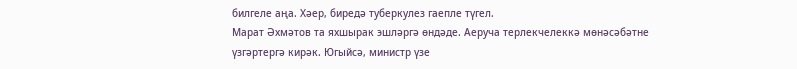билгеле аңа. Хәер, биредә туберкулез гаепле түгел.
Марат Әхмәтов та яхшырак эшләргә өндәде. Аеруча терлекчелеккә мөнәсәбәтне үзгәртергә кирәк. Югыйсә, министр үзе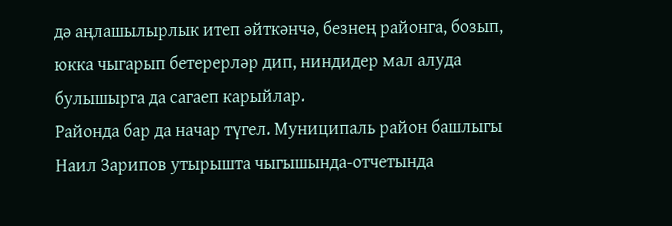дә аңлашылырлык итеп әйткәнчә, безнең районга, бозып, юкка чыгарып бетерерләр дип, ниндидер мал алуда булышырга да сагаеп карыйлар.
Районда бар да начар түгел. Муниципаль район башлыгы Наил Зарипов утырышта чыгышында-отчетында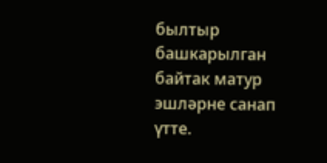былтыр башкарылган байтак матур эшләрне санап үтте.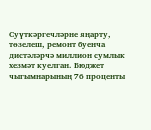Суүткәргечләрне яңарту, төзелеш, ремонт буенча дистәләрчә миллион сумлык хезмәт куелган. Бюджет чыгымнарының 76 проценты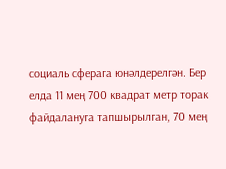социаль сферага юнәлдерелгән. Бер елда 11 мең 700 квадрат метр торак файдалануга тапшырылган, 70 мең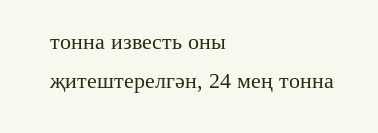тонна известь оны җитештерелгән, 24 мең тонна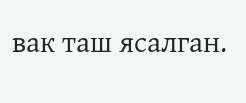вак таш ясалган.